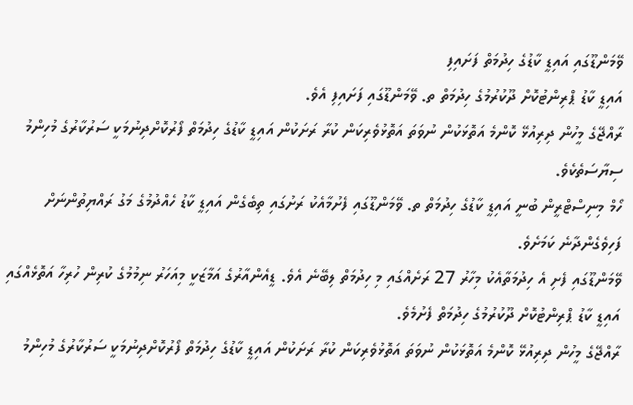ވޭމަންޑޫގައި އައިޑީ ކާޑުގެ ހިދުމަތް ފަށައިފި
އައިޑީ ކާޑު ޕްރިންޓުކޮށް ދޫކުރުމުގެ ހިދުމަތް ތ. ވޭމަންޑޫގައި ފަށައިފި އެވެ.
ރާއްޖޭގެ މީހުން ދިރިއުޅޭ ކޮންމެ އަތޮޅަކުން ނުވަތަ އަތޮޅުވެރިކަން ކުރާ ރަށަކުން އައިޑީ ކާޑުގެ ހިދުމަތް ފޯރުކޮށްދިނުމަކީ ސަރުކާރުގެ މުހިންމު ސިޔާސަތެކެވެ.
ހޯމް މިނިސްޓްރީން ބުނީ އައިޑީ ކާޑުގެ ހިދުމަތް ތ. ވޭމަންޑޫގައި ފެށުމާއެކު ރަށުގައި ތިބެގެން އައިޑީ ކާޑު ހެއްދުމުގެ މަގު ރައްޔިތުންނަށް ފަހިވެގެންދާނެ ކަމަށެވެ.
ވޭމަންޑޫގައި ފެށި އެ ހިދުމަތާއެކު މިހާރު 27 ރަށެއްގައި މި ހިދުމަތް ލިބޭނެ އެވެ. ޑީއެންއާރުގެ އަމާޒަކީ މިއަހަރު ނިމުމުގެ ކުރިން ހުރިހާ އަތޮޅެއްގައި އައިޑީ ކާޑު ޕްރިންޓުކޮށް ދޫކުރުމުގެ ހިދުމަތް ފެށުމެވެ.
ރާއްޖޭގެ މީހުން ދިރިއުޅޭ ކޮންމެ އަތޮޅަކުން ނުވަތަ އަތޮޅުވެރިކަން ކުރާ ރަށަކުން އައިޑީ ކާޑުގެ ހިދުމަތް ފޯރުކޮށްދިނުމަކީ ސަރުކާރުގެ މުހިންމު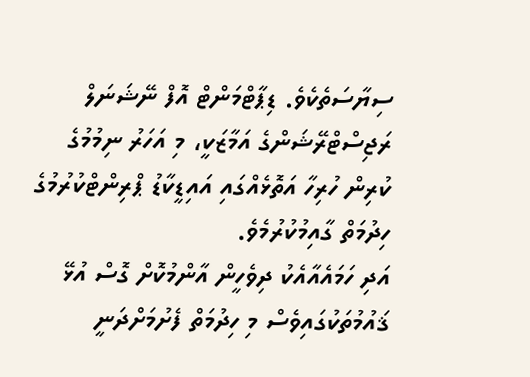ސިޔާސަތެކެވެ. ޑިޕާޓްމަންޓް އޮފް ނޭޝަނަލް ރަޖިސްޓްރޭޝަންގެ އަމާޒަކީ، މި އަހަރު ނިމުމުގެ ކުރިން ހުރިހާ އަތޮޅެއްގައި އައިޑީކާޑު ޕްރިންޓްކުރުމުގެ ހިދުމަތް ގާއިމުކުރުމެވެ.
އަދި ހަމައެއާއެކު ދިވެހީން އާންމުކޮށް ގޮސް އުޅޭ ޤައުމުތަކުގައިވެސް މި ހިދުމަތް ފެށުމަށްދަނީ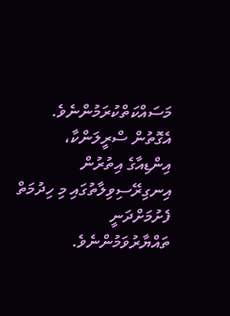މަސައްކަތްކުރަމުންނެވެ. އެގޮތުން ސްރީލަންކާ، އިންޑިއާގެ އިތުރުން އިނގިރޭސިވިލާތުގައި މި ހިދުމަތް ފެށުމަށްދަނީ ތައްޔާރުވަމުންނެވެ.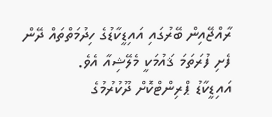ރާއްޖޭއިން ބޭރުގައި އައިޑީކާޑުގެ ހިދުމަތްތައް ދޭން ފެށި ފުރަތަމަ ޤައުމަކީ މެލޭޝިއާ އެވެ.
އައިޑީކާޑު ޕްރިންޓްކޮށް ދޫކުރުމުގެ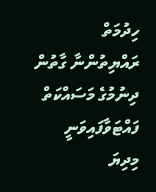ހިދުމަތް ރައްޔިތުންނާ ގާތުން ދިނުމުގެ މަސައްކަތް ފައްޓަވާފައިވަނީ މިދިޔަ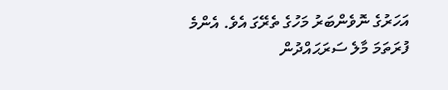އަހަރުގެ ނޮވެންބަރު މަހުގެ ތެރޭގަ އެވެ. އެންމެ ފުރަތަމަ މާލެ ސަރަޙައްދުން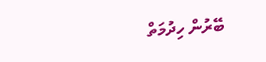ބޭރުން ހިދުމަތް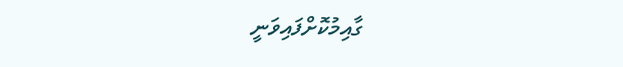ގާއިމުކޮށްފައިވަނީ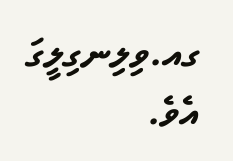ގއ.ވިލިނގިލީގަ އެވެ.